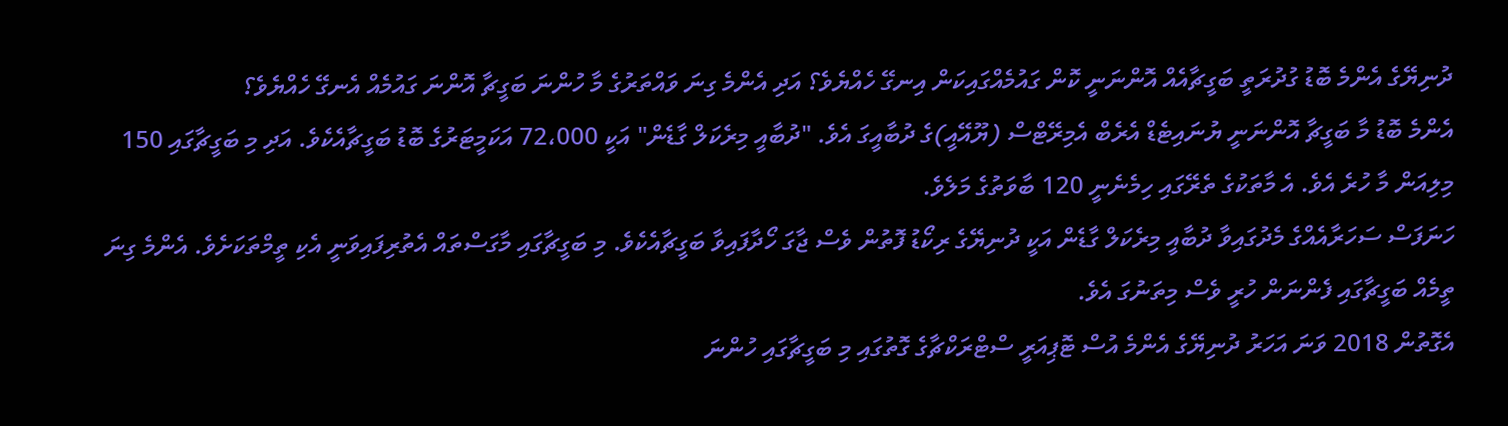ދުނިޔޭގެ އެންމެ ބޮޑު ގުދުރަތީ ބަގީޗާއެއް އޮންނަނީ ކޮން ގައުމެއްގައިކަން އިނގޭ ހެއްޔެވެ؟ އަދި އެންމެ ގިނަ ވައްތަރުގެ މާ ހުންނަ ބަގީޗާ އޮންނަ ގައުމެއް އެނގޭ ހެއްޔެވެ؟
އެންމެ ބޮޑު މާ ބަގީޗާ އޮންނަނީ ޔުނައިޓެޑް އެރެބް އެމިރޭޓްސް (ޔޫއޭއީ)ގެ ދުބާއީގަ އެވެ. "ދުބާއީ މިރެކަލް ގާޑެން" އަކީ 72،000 އަކަމީޓަރުގެ ބޮޑު ބަގީޗާއެކެވެ. އަދި މި ބަގީޗާގައި 150 މިލިއަން މާ ހުރެ އެވެ. އެ މާތަކުގެ ތެރޭގައި ހިމެނެނީ 120 ބާވަތުގެ މަލެވެ.
ހަނަފަސް ސަހަރާއެއްގެ މެދުގައިވާ ދުބާއީ މިރެކަލް ގާޑެން އަކީ ދުނިޔޭގެ ރިކޯޑު ފޮތުން ވެސް ޖާގަ ހޯދާފައިވާ ބަގީޗާއެކެވެ. މި ބަގީޗާގައި މާގަސްތައް އެތުރިފައިވަނީ އެކި ތީމްތަކަށެވެ. އެންމެ ގިނަ ތީމެއް ބަގީޗާގައި ފެންނަން ހުރީ ވެސް މިތަނުގަ އެވެ.
އެގޮތުން 2018 ވަނަ އަހަރު ދުނިޔޭގެ އެންމެ އުސް ޓޮޕިއަރީ ސްޓްރަކްޗާގެ ގޮތުގައި މި ބަގީޗާގައި ހުންނަ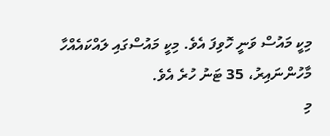މިކީ މައުސް ވަނީ ހޮވިފަ އެވެ. މިކީ މައުސްގައި ލައްކައެއްހާ މާހުންނައިރު، 35 ޓަނު ހުރެ އެވެ.
މި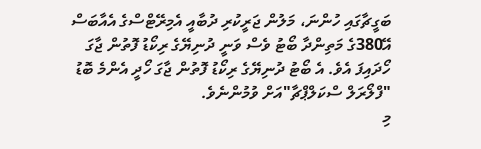ބަގީޗާގައި ހުންނަ، މަލުން ޖަރީކުރި ދުބާއީ އެމިރޭޓްސްގެ އެއާބަސް އޭ380ގެ މަތިންދާ ބޯޓު ވެސް ވަނީ ދުނިޔޭގެ ރިކޯޑު ފޮތުން ޖާގަ ހޯދައިފަ އެވެ. އެ ބޯޓު ދުނިޔޭގެ ރިކޯޑު ފޮތުން ޖާގަ ހޯދީ އެންމެ ބޮޑު "ފްލޯރަލް ސްކަލްޕްޗާ"އަށް ވުމުންނެވެ.
މި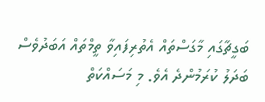ބަގީޗާގައި މާގަސްތައް އެތުރިފައިވާ ތީމްތައް އަބަދުވެސް ބަދަލު ކުރަމުންދެ އެވެ. މި މަސައްކަތް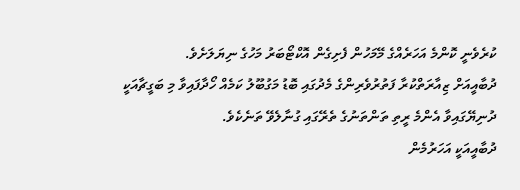ކުރެވެނީ ކޮންމެ އަހަރެއްގެ މޭމަހުން ފެށިގެން އޮކްޓޯބަރު މަހުގެ ނިޔަލަށެވެ.
ދުބާއީއަށް ޒިއާރަތްކުރާ ފަތުރުވެރިންގެ މެދުގައި ބޮޑު މަގުބޫލު ކަމެއް ހޯދާފައިވާ މި ބަގީޗާއަކީ ދުނިޔޭގައިވާ އެންމެ ރީތި ތަންތަނުގެ ތެރޭގައި ގުނާލެވޭ ތަނެކެވެ.
ދުބާއީއަކީ އަހަރުމެން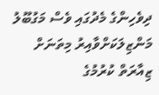ދިވެހިންގެ މެދުގައި ވެސް މަގުބޫލު މަންޒިލަކަށްވާއިރު މިތަނަށް ޒިއާރަތް ކުރުމުގެ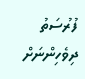ފުރުސަތު ދިވެހިންނަށް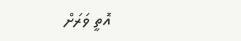އޮތީ ވަރަށް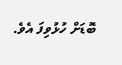ބޮޑަށް ހުޅުވިފަ އެވެ.